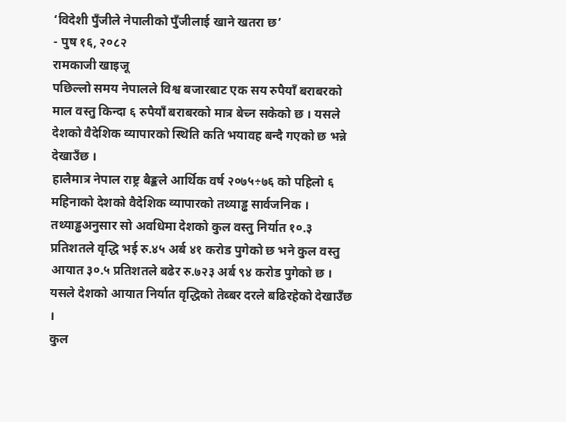‘विदेशी पुँजीले नेपालीको पुँजीलाई खाने खतरा छ’
- पुष १६, २०८२
रामकाजी खाइजू
पछिल्लो समय नेपालले विश्व बजारबाट एक सय रुपैयाँ बराबरको माल वस्तु किन्दा ६ रुपैयाँ बराबरको मात्र बेच्न सकेको छ । यसले देशको वैदेशिक व्यापारको स्थिति कति भयावह बन्दै गएको छ भन्ने देखाउँछ ।
हालैमात्र नेपाल राष्ट्र बैङ्कले आर्थिक वर्ष २०७५÷७६ को पहिलो ६ महिनाको देशको वैदेशिक व्यापारको तथ्याड्ढ सार्वजनिक । तथ्याड्ढअनुसार सो अवधिमा देशको कुल वस्तु निर्यात १०.३ प्रतिशतले वृद्धि भई रु.४५ अर्ब ४१ करोड पुगेको छ भने कुल वस्तु आयात ३०.५ प्रतिशतले बढेर रु.७२३ अर्ब ९४ करोड पुगेको छ । यसले देशको आयात निर्यात वृद्धिको तेब्बर दरले बढिरहेको देखाउँछ ।
कुल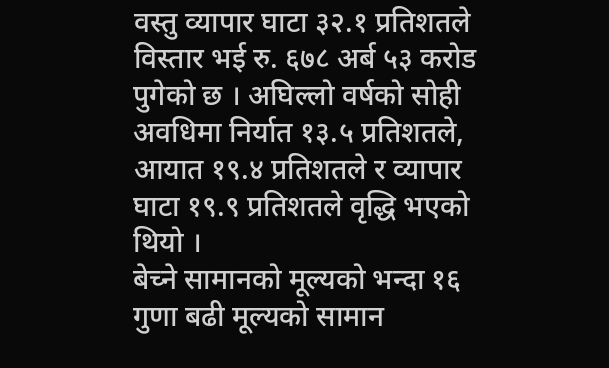वस्तु व्यापार घाटा ३२.१ प्रतिशतले विस्तार भई रु. ६७८ अर्ब ५३ करोड पुगेको छ । अघिल्लो वर्षको सोही अवधिमा निर्यात १३.५ प्रतिशतले, आयात १९.४ प्रतिशतले र व्यापार घाटा १९.९ प्रतिशतले वृद्धि भएको थियो ।
बेच्ने सामानको मूल्यको भन्दा १६ गुणा बढी मूल्यको सामान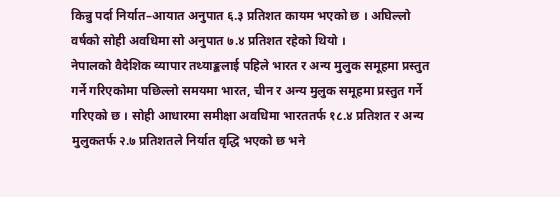किन्नु पर्दा निर्यात–आयात अनुपात ६.३ प्रतिशत कायम भएको छ । अघिल्लो वर्षको सोही अवधिमा सो अनुपात ७.४ प्रतिशत रहेको थियो ।
नेपालको वैदेशिक व्यापार तथ्याङ्कलाई पहिले भारत र अन्य मुलुक समूहमा प्रस्तुत गर्ने गरिएकोमा पछिल्लो समयमा भारत, चीन र अन्य मुलुक समूहमा प्रस्तुत गर्ने गरिएको छ । सोही आधारमा समीक्षा अवधिमा भारततर्फ १८.४ प्रतिशत र अन्य मुलुकतर्फ २.७ प्रतिशतले निर्यात वृद्धि भएको छ भने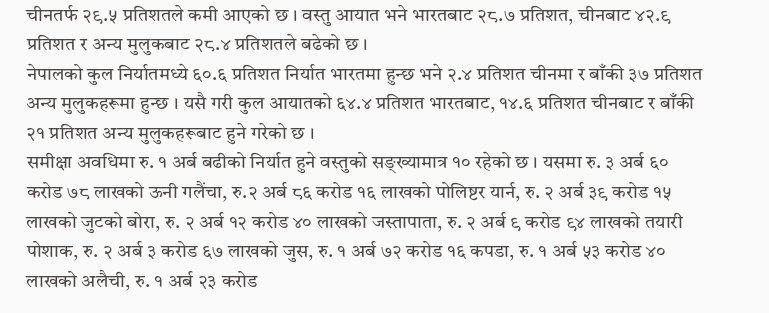चीनतर्फ २९.५ प्रतिशतले कमी आएको छ । वस्तु आयात भने भारतबाट २८.७ प्रतिशत, चीनबाट ४२.९ प्रतिशत र अन्य मुलुकबाट २८.४ प्रतिशतले बढेको छ ।
नेपालको कुल निर्यातमध्ये ६०.६ प्रतिशत निर्यात भारतमा हुन्छ भने २.४ प्रतिशत चीनमा र बाँकी ३७ प्रतिशत अन्य मुलुकहरूमा हुन्छ । यसै गरी कुल आयातको ६४.४ प्रतिशत भारतबाट, १४.६ प्रतिशत चीनबाट र बाँकी २१ प्रतिशत अन्य मुलुकहरूबाट हुने गरेको छ ।
समीक्षा अवधिमा रु. १ अर्ब बढीको निर्यात हुने वस्तुको सङ्ख्यामात्र १० रहेको छ । यसमा रु. ३ अर्ब ६० करोड ७८ लाखको ऊनी गलैंचा, रु.२ अर्ब ८६ करोड १६ लाखको पोलिष्टर यार्न, रु. २ अर्ब ३९ करोड १५ लाखको जुटको बोरा, रु. २ अर्ब १२ करोड ४० लाखको जस्तापाता, रु. २ अर्ब ९ करोड ९४ लाखको तयारी पोशाक, रु. २ अर्ब ३ करोड ६७ लाखको जुस, रु. १ अर्ब ७२ करोड १६ कपडा, रु. १ अर्ब ५३ करोड ४० लाखको अलैची, रु. १ अर्ब २३ करोड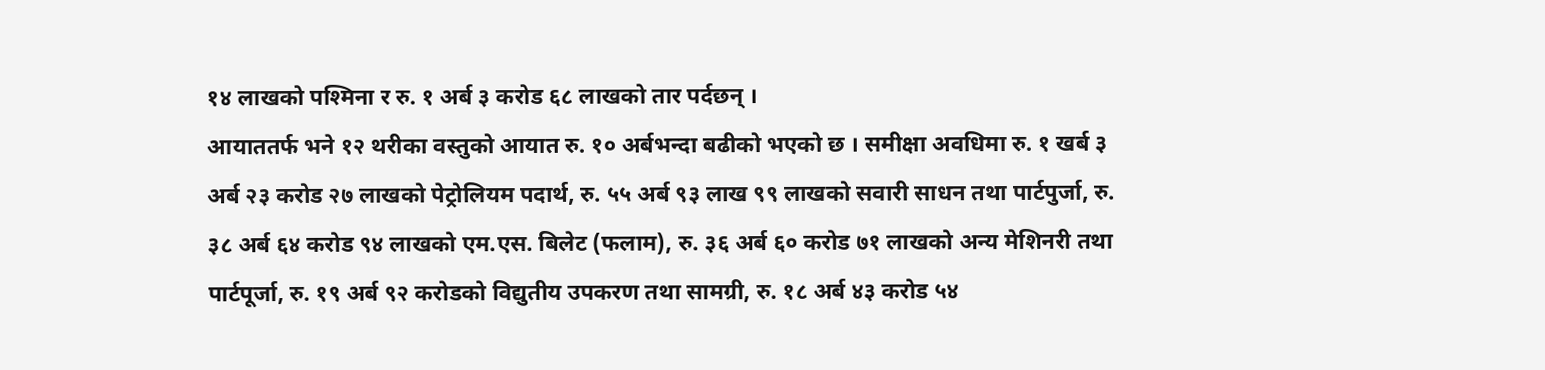१४ लाखको पश्मिना र रु. १ अर्ब ३ करोड ६८ लाखको तार पर्दछन् ।
आयाततर्फ भने १२ थरीका वस्तुको आयात रु. १० अर्बभन्दा बढीको भएको छ । समीक्षा अवधिमा रु. १ खर्ब ३ अर्ब २३ करोड २७ लाखको पेट्रोलियम पदार्थ, रु. ५५ अर्ब ९३ लाख ९९ लाखको सवारी साधन तथा पार्टपुर्जा, रु. ३८ अर्ब ६४ करोड ९४ लाखको एम.एस. बिलेट (फलाम), रु. ३६ अर्ब ६० करोड ७१ लाखको अन्य मेशिनरी तथा पार्टपूर्जा, रु. १९ अर्ब ९२ करोडको विद्युतीय उपकरण तथा सामग्री, रु. १८ अर्ब ४३ करोड ५४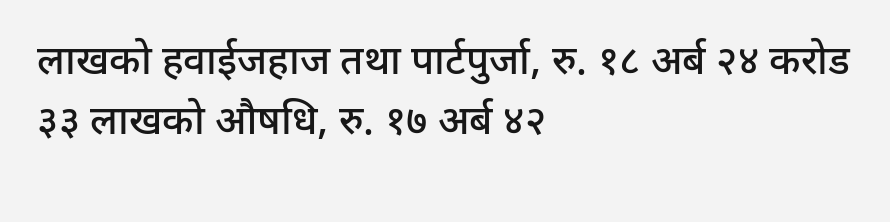लाखको हवाईजहाज तथा पार्टपुर्जा, रु. १८ अर्ब २४ करोड ३३ लाखको औषधि, रु. १७ अर्ब ४२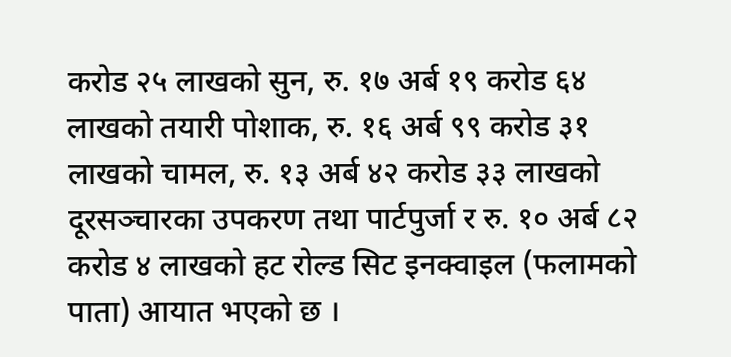करोड २५ लाखको सुन, रु. १७ अर्ब १९ करोड ६४ लाखको तयारी पोशाक, रु. १६ अर्ब ९९ करोड ३१ लाखको चामल, रु. १३ अर्ब ४२ करोड ३३ लाखको दूरसञ्चारका उपकरण तथा पार्टपुर्जा र रु. १० अर्ब ८२ करोड ४ लाखको हट रोल्ड सिट इनक्वाइल (फलामको पाता) आयात भएको छ ।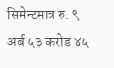सिमेन्टमात्र रु. ९ अर्ब ५३ करोड ४५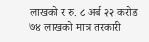लाखको र रु. ८ अर्ब २२ करोड ७४ लाखको मात्र तरकारी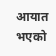आयात भएको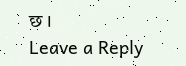छ ।
Leave a Reply